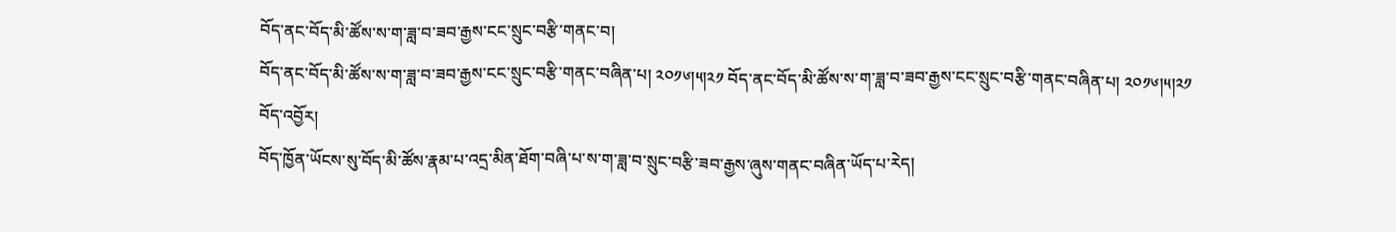བོད་ནང་བོད་མི་ཚོས་ས་ག་ཟླ་བ་ཟབ་རྒྱས་ངང་སྲུང་བརྩི་གནང་བ།
བོད་ནང་བོད་མི་ཚོས་ས་ག་ཟླ་བ་ཟབ་རྒྱས་ངང་སྲུང་བརྩི་གནང་བཞིན་པ། ༢༠༡༦།༥།༢༡ བོད་ནང་བོད་མི་ཚོས་ས་ག་ཟླ་བ་ཟབ་རྒྱས་ངང་སྲུང་བརྩི་གནང་བཞིན་པ། ༢༠༡༦།༥།༢༡
བོད་འབྱོར།
བོད་ཁྱོན་ཡོངས་སུ་བོད་མི་ཚོས་རྣམ་པ་འདྲ་མིན་ཐོག་བཞི་པ་ས་ག་ཟླ་བ་སྲུང་བརྩི་ཟབ་རྒྱས་ཞུས་གནང་བཞིན་ཡོད་པ་རེད།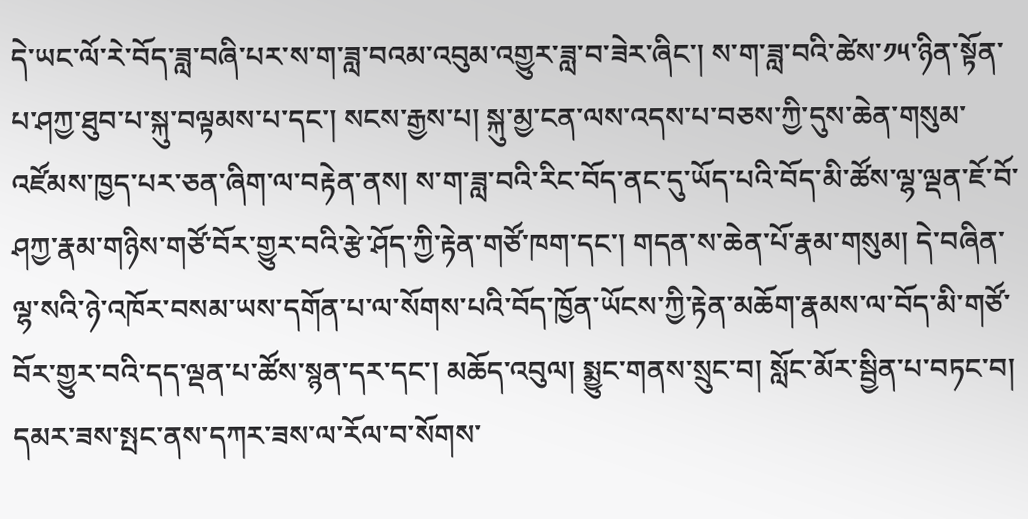དེ་ཡང་ལོ་རེ་བོད་ཟླ་བཞི་པར་ས་ག་ཟླ་བའམ་འབུམ་འགྱུར་ཟླ་བ་ཟེར་ཞིང་། ས་ག་ཟླ་བའི་ཚེས་༡༥་ཉིན་སྟོན་པ་ཤཀྱ་ཐུབ་པ་སྐུ་བལྟམས་པ་དང་། སངས་རྒྱས་པ། སྐུ་མྱ་ངན་ལས་འདས་པ་བཅས་ཀྱི་དུས་ཆེན་གསུམ་འཛོམས་ཁྱད་པར་ཅན་ཞིག་ལ་བརྟེན་ནས། ས་ག་ཟླ་བའི་རིང་བོད་ནང་དུ་ཡོད་པའི་བོད་མི་ཚོས་ལྷ་ལྡན་ཇོ་བོ་ཤཀྱ་རྣམ་གཉིས་གཙོ་བོར་གྱུར་བའི་རྩེ་ཤོད་ཀྱི་རྟེན་གཙོ་ཁག་དང་། གདན་ས་ཆེན་པོ་རྣམ་གསུམ། དེ་བཞིན་ལྷ་སའི་ཉེ་འཁོར་བསམ་ཡས་དགོན་པ་ལ་སོགས་པའི་བོད་ཁྱོན་ཡོངས་ཀྱི་རྟེན་མཆོག་རྣམས་ལ་བོད་མི་གཙོ་བོར་གྱུར་བའི་དད་ལྡན་པ་ཚོས་སྙན་དར་དང་། མཆོད་འབུལ། སྨྱུང་གནས་སྲུང་བ། སློང་མོར་སྦྱིན་པ་བཏང་བ། དམར་ཟས་སྤང་ནས་དཀར་ཟས་ལ་རོལ་བ་སོགས་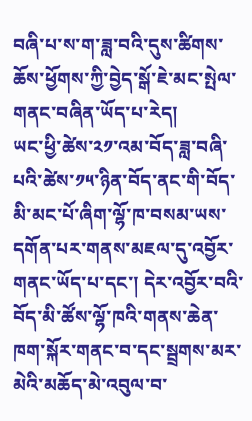བཞི་པ་ས་ག་ཟླ་བའི་དུས་ཚིགས་ཆོས་ཕྱོགས་ཀྱི་བྱེད་སྒོ་ཇེ་མང་སྤེལ་གནང་བཞིན་ཡོད་པ་རེད།
ཡང་ཕྱི་ཚེས་༢༡་འམ་བོད་ཟླ་བཞི་པའི་ཚེས་༡༥་ཉིན་བོད་ནང་གི་བོད་མི་མང་པོ་ཞིག་ལྷོ་ཁ་བསམ་ཡས་དགོན་པར་གནས་མཇལ་དུ་འབྱོར་གནང་ཡོད་པ་དང་། དེར་འབྱོར་བའི་བོད་མི་ཚོས་ལྷོ་ཁའི་གནས་ཆེན་ཁག་སྐོར་གནང་བ་དང་སྦྲགས་མར་མེའི་མཆོད་མེ་འབུལ་བ་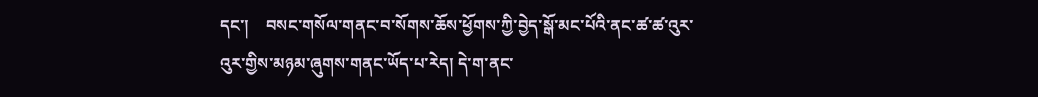དང་།    བསང་གསོལ་གནང་བ་སོགས་ཆོས་ཕྱོགས་ཀྱི་བྱེད་སྒོ་མང་པོའི་ནང་ཚ་ཚ་འུར་འུར་གྱིས་མཉམ་ཞུགས་གནང་ཡོད་པ་རེད། དེ་ག་ནང་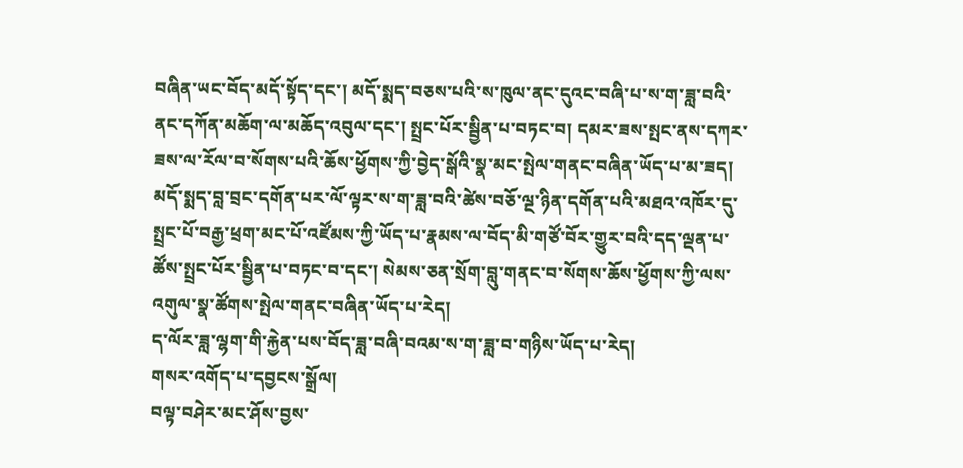བཞིན་ཡང་བོད་མདོ་སྟོད་དང་། མདོ་སྨད་བཅས་པའི་ས་ཁུལ་ནང་དུའང་བཞི་པ་ས་ག་ཟླ་བའི་ནང་དཀོན་མཆོག་ལ་མཆོད་འབུལ་དང་། སྤྲང་པོར་སྦྱིན་པ་བཏང་བ། དམར་ཟས་སྤང་ནས་དཀར་ཟས་ལ་རོལ་བ་སོགས་པའི་ཆོས་ཕྱོགས་ཀྱི་བྱེད་སྒོའི་སྣ་མང་སྤེལ་གནང་བཞིན་ཡོད་པ་མ་ཟད། མདོ་སྨད་བླ་བྲང་དགོན་པར་ལོ་ལྟར་ས་ག་ཟླ་བའི་ཚེས་བཅོ་ལྔ་ཉིན་དགོན་པའི་མཐའ་འཁོར་དུ་སྤྲང་པོ་བརྒྱ་ཕྲག་མང་པོ་འཛོམས་ཀྱི་ཡོད་པ་རྣམས་ལ་བོད་མི་གཙོ་བོར་གྱུར་བའི་དད་ལྡན་པ་ཚོས་སྤྲང་པོར་སྦྱིན་པ་བཏང་བ་དང་། སེམས་ཅན་སྲོག་བླུ་གནང་བ་སོགས་ཆོས་ཕྱོགས་ཀྱི་ལས་འགུལ་སྣ་ཚོགས་སྤེལ་གནང་བཞིན་ཡོད་པ་རེད།
ད་ལོར་ཟླ་ལྷག་གི་རྐྱེན་པས་བོད་ཟླ་བཞི་བའམ་ས་ག་ཟླ་བ་གཉིས་ཡོད་པ་རེད།
གསར་འགོད་པ་དབྱངས་སྒྲོལ།
བལྟ་བཤེར་མང་ཤོས་བྱས་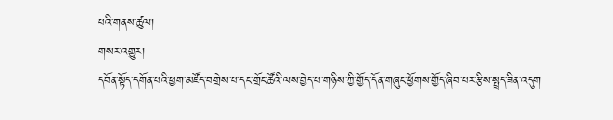པའི་གནས་ཚུལ།
གསར་འགྱུར།
དབོན་སྟོད་དགོན་པའི་ཕྱག་མཛོད་བགྲེས་པ་དང་གྲོང་ཚོའི་ལས་བྱེད་པ་གཉིས་ཀྱི་གྱོད་དོན་གཞུང་ཕྱོགས་གྱོད་ཞིབ་པར་རྩིས་སྤྲད་ཟིན་འདུག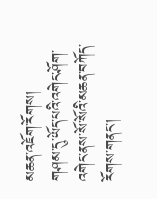མཆན་འཇོག་རོགས།
གཤམ་དུ་ཡོད་པའི་འགེང་ཤོག་འགེང་ནས་སོ་སོའི་མཆན་བཀོད་རོགས་གནང་།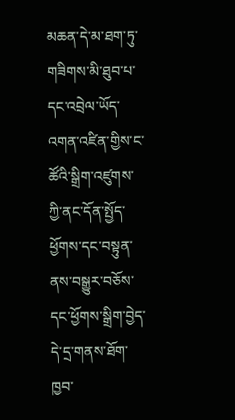མཆན་དེ་མ་ཐག་ཏུ་གཟིགས་མི་ཐུབ་པ་དང་འབྲེལ་ཡོད་འགན་འཛིན་གྱིས་ང་ཚོའི་སྒྲིག་འཛུགས་ཀྱི་ནང་དོན་སྤྱོད་ཕྱོགས་དང་བསྟུན་ནས་བསྒྱུར་བཅོས་དང་ཕྱོགས་སྒྲིག་བྱེད་དེ་དྲ་གནས་ཐོག་ཁྱབ་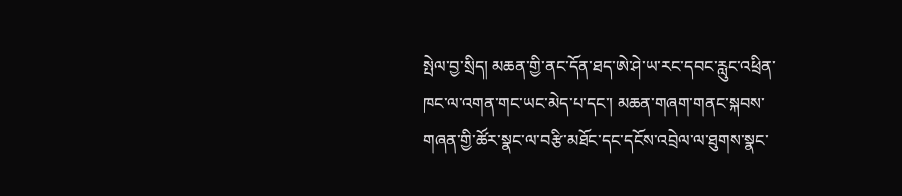སྤེལ་བྱ་སྲིད། མཆན་གྱི་ནང་དོན་ཐད་ཨེ་ཤེ་ཡ་རང་དབང་རླུང་འཕྲིན་ཁང་ལ་འགན་གང་ཡང་མེད་པ་དང་། མཆན་གཞག་གནང་སྐབས་གཞན་གྱི་ཚོར་སྣང་ལ་བརྩི་མཐོང་དང་དངོས་འབྲེལ་ལ་ཐུགས་སྣང་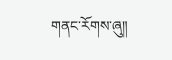གནང་རོགས་ཞུ༎